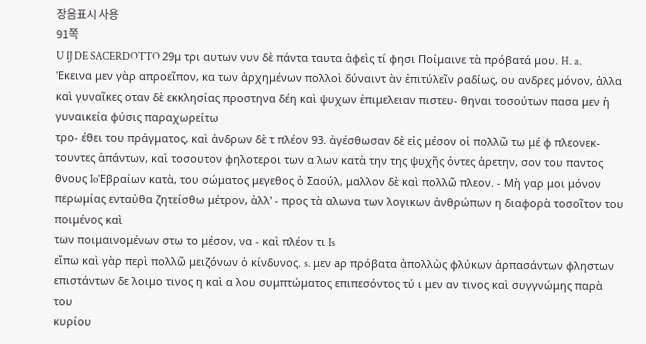장음표시 사용
91쪽
U IJ DE SACERDOTTO 29μ τρι αυτων νυν δὲ πάντα ταυτα ἀφεὶς τί φησι Ποίμαινε τὰ πρόβατά μου. H. a. 'Eκεινα μεν γὰρ απροεῖπον, κα των ἀρχημένων πολλοὶ δύναιντ ὰν ἐπιτύλεῖν ραδίως, ου ανδρες μόνον, ἀλλα καὶ γυναῖκες οταν δὲ εκκλησίας προστηνα δέη καὶ ψυχων ἐπιμελειαν πιστευ- θηναι τοσούτων πασα μεν ἡ γυναικεία φύσις παραχωρείτω
τρο- έθει του πράγματος, καὶ ἀνδρων δὲ τ πλέον 93. ἀγέσθωσαν δὲ εἰς μέσον οἱ πολλῶ τω μέ φ πλεονεκ-τουντες ἁπάντων, καὶ τοσουτον φηλοτεροι των α λων κατὰ την της ψυχῆς ὁντες ἀρετην, σον του παντος θνους Io'Εβραίων κατὰ, του σώματος μεγεθος ὁ Σαούλ, μαλλον δὲ καὶ πολλῶ πλεον. - Μὴ γαρ μοι μόνον περωμίας ενταὐθα ζητείσθω μέτρον, ἀλλ' - προς τὰ αλωνα των λογικων ἀνθρώπων η διαφορὰ τοσοῖτον του ποιμένος καὶ
των ποιμαινομένων στω το μέσον, να - καὶ πλέον τι Is
εἴπω καὶ γὰρ περὶ πολλῶ μειζόνων ὁ κίνδυνος. s. μεν aρ πρόβατα ἀπολλὼς φλύκων ἁρπασάντων φληστων
επιστάντων δε λοιμο τινος η καὶ α λου συμπτώματος επιπεσόντος τύ ι μεν αν τινος καὶ συγγνώμης παρὰ του
κυρίου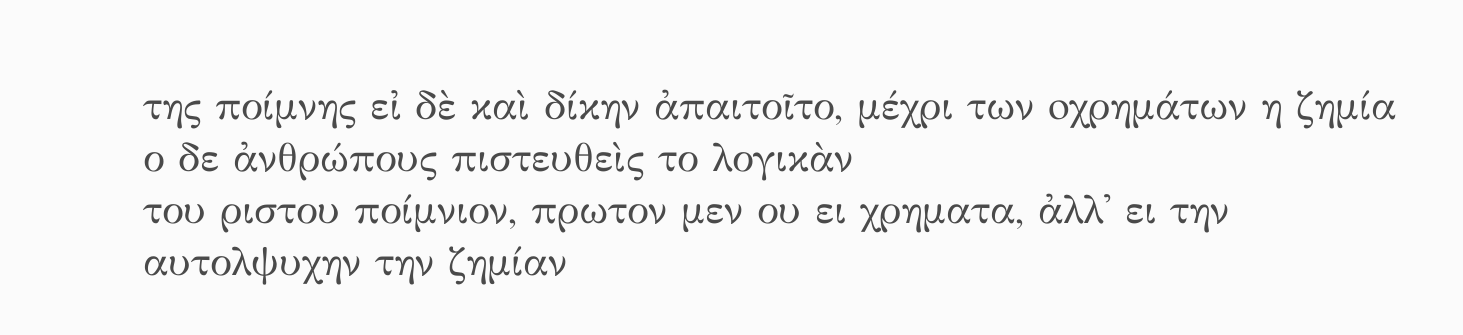της ποίμνης εἰ δὲ καὶ δίκην ἀπαιτοῖτο, μέχρι των oχρημάτων η ζημία ο δε ἀνθρώπους πιστευθεὶς το λογικὰν
του ριστου ποίμνιον, πρωτον μεν ου ει χρηματα, ἀλλ' ει την αυτολψυχην την ζημίαν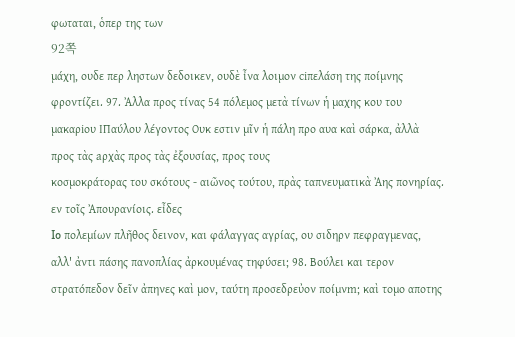φωταται, ὁπερ της των
92쪽
μάχη, ουδε περ ληστων δεδοικεν, ουδὲ ἶνα λοιμον ciπελάση της ποίμνης φροντίζει. 97. Ἀλλα προς τίνας 54 πόλεμος μετὰ τίνων ἡ μαχης κου του μακαρiου ΙΠαύλου λέγοντος Ουκ εστιν μῖν ἡ πάλη προ αυα καὶ σάρκα, ἀλλὰ προς τὰς aρχὰς προς τὰς ἐξουσίας, προς τους
κοσμοκράτορας του σκότους - αιῶνος τούτου, πρὰς ταπνευματικὰ Ἀης πονηρίας. εν τοῖς Ἀπουρανίοις. εἶδες
Io πολεμίων πλῆθος δεινον, και φάλαγγας αγρίας, ου σιδηρν πεφραγμενας, αλλ' ἀντι πάσης πανοπλίας ἀρκουμένας τηφύσει; 98. Βούλει και τερον στρατόπεδον δεῖν ἀπηνες καὶ μον, ταύτη προσεδρεὐον ποίμνm; καὶ τομο αποτης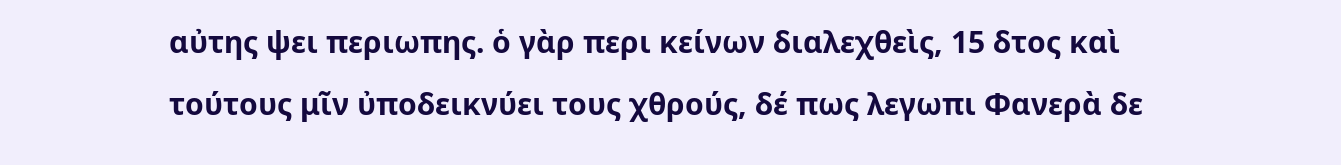αὐτης ψει περιωπης. ὁ γὰρ περι κείνων διαλεχθεὶς, 15 δτος καὶ τούτους μῖν ὐποδεικνύει τους χθρούς, δέ πως λεγωπι Φανερὰ δε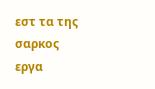εστ τα της σαρκος εργα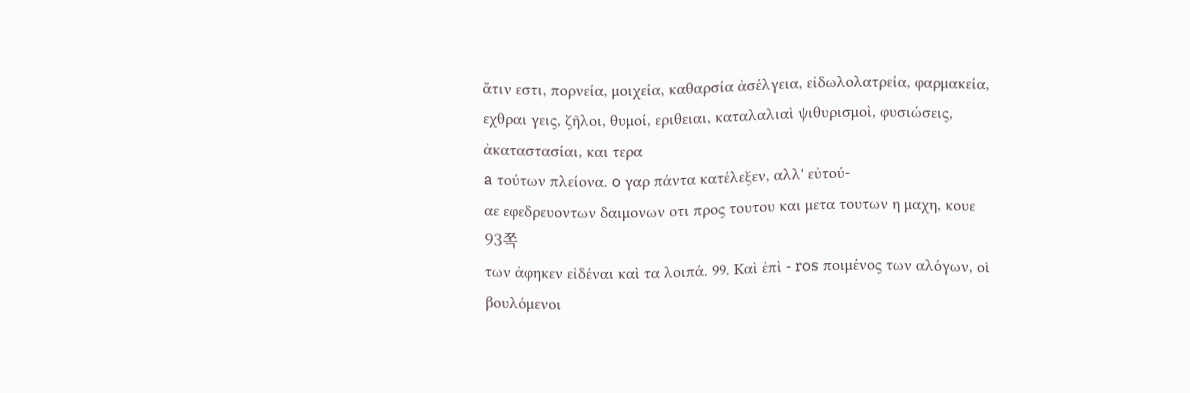ἄτιν εστι, πορνεία, μοιχεία, καθαρσία ἀσέλγεια, εἰδωλολατρεία, φαρμακεία, εχθραι γεις, ζῆλοι, θυμοί, εριθειαι, καταλαλιαὶ ψιθυρισμοὶ, φυσιώσεις, ἀκαταστασίαι, και τερα
a τούτων πλείονα. o γαρ πάντα κατέλεξεν, αλλ' εὐτού-
αε εφεδρευοντων δαιμονων οτι προς τουτου και μετα τουτων η μαχη, κουε
93쪽
των ἀφηκεν εἰδέναι καὶ τα λοιπά. 99. Καὶ ἐπὶ - ros ποιμένος των αλόγων, οἱ βουλόμενοι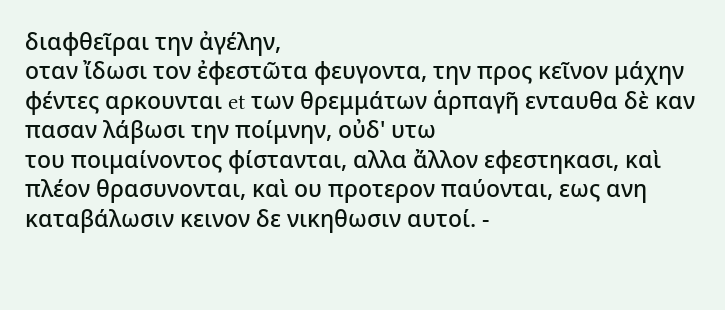διαφθεῖραι την ἀγέλην,
οταν ἴδωσι τον ἐφεστῶτα φευγοντα, την προς κεῖνον μάχην φέντες αρκουνται et των θρεμμάτων ἁρπαγῆ ενταυθα δὲ καν πασαν λάβωσι την ποίμνην, οὐδ' υτω
του ποιμαίνοντος φίστανται, αλλα ἄλλον εφεστηκασι, καὶ πλέον θρασυνονται, καὶ ου προτερον παύονται, εως ανη καταβάλωσιν κεινον δε νικηθωσιν αυτοί. -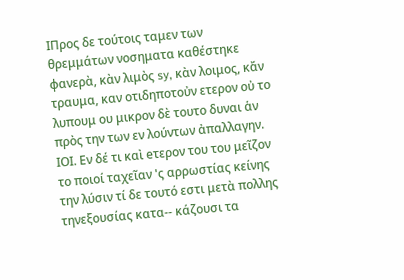ΙΠρος δε τούτοις ταμεν των θρεμμάτων νοσηματα καθέστηκε φανερὰ, κὰν λιμὸς sy, κὰν λοιμος, κἄν τραυμα, καν οτιδηποτοὐν ετερον οὐ το λυπουμ ου μικρον δὲ τουτο δυναι ἁν πρὸς την των εν λούντων ἀπαλλαγην. ΙΟΙ. Εν δέ τι καὶ eτερον του του μεῖζον το ποιοί ταχεῖαν 'ς αρρωστίας κείνης την λύσιν τί δε τουτό εστι μετὰ πολλης τηνεξουσίας κατα-- κάζουσι τα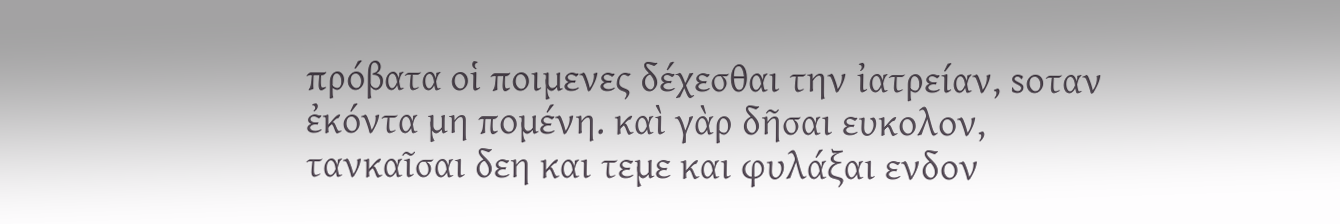πρόβατα οἱ ποιμενες δέχεσθαι την ἰατρείαν, soταν ἐκόντα μη πομένη. καὶ γὰρ δῆσαι ευκολον, τανκαῖσαι δεη και τεμε και φυλάξαι ενδον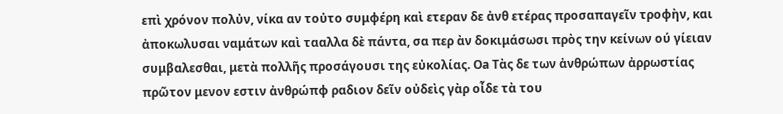επὶ χρόνον πολὐν, νίκα αν τοὐτο συμφέρη καὶ ετεραν δε ἀνθ ετέρας προσαπαγεῖν τροφὴν, και ἀποκωλυσαι ναμάτων καὶ τααλλα δὲ πάντα, σα περ ὰν δοκιμάσωσι πρὸς την κείνων ού γίειαν συμβαλεσθαι, μετὰ πολλῆς προσάγουσι της εὐκολίας. Oa Τὰς δε των ἀνθρώπων ἀρρωστίας πρῶτον μενον εστιν ἀνθρώπφ ραδιον δεῖν οὐδεὶς γὰρ οἶδε τὰ του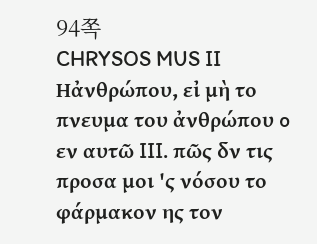94쪽
CHRYSOS MUS II Hἀνθρώπου, εἰ μὴ το πνευμα του ἀνθρώπου o εν αυτῶ III. πῶς δν τις προσα μοι 'ς νόσου το φάρμακον ης τον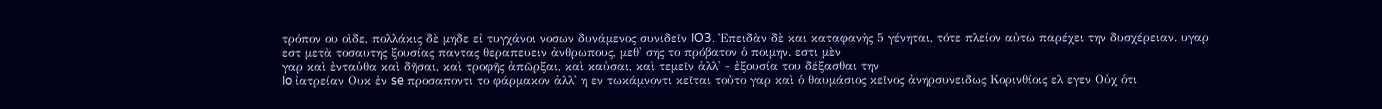τρόπον ου οὶδε, πολλάκις δὲ μηδε εἰ τυγχάνοι νοσων δυνάμενος συνιδεῖν IO3. Ἐπειδὰν δὲ και καταφανὴς 5 γένηται, τότε πλείον αὐτω παρέχει την δυσχέρειαν. υγαρ εστ μετὰ τοσαυτης ξουσίας παντας θεραπευειν ἀνθρωπους, μεθ' σης το πρόβατον ὁ ποιμην. εστι μὲν
γαρ καὶ ἐνταὐθα καὶ δῆσαι, καὶ τροφῆς ἀπῶρξαι, καὶ καὐσαι, καὶ τεμεῖν ἀλλ' - ἐξουσία του δέξασθαι την
Io ἰατρείαν Ουκ ἐν se προσαποντι το φάρμακον ἀλλ' η εν τωκάμνοντι κεῖται τοὐτο γαρ καὶ ὁ θαυμάσιος κεῖνος ἀνηρσυνειδως Κορινθίοις ελ εγεν Οὐχ ὁτι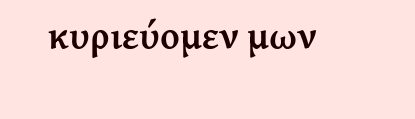κυριεύομεν μων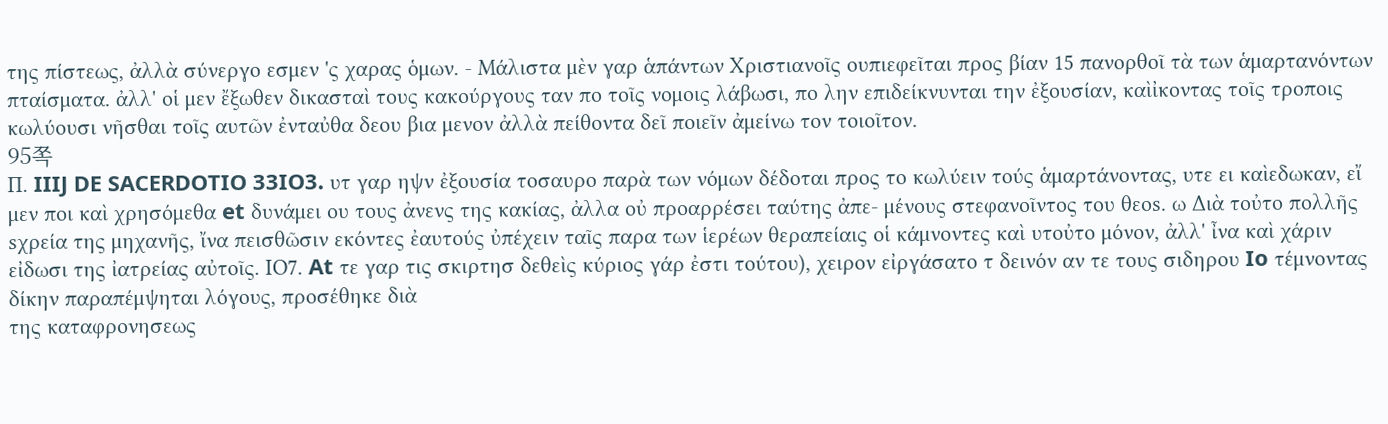της πίστεως, ἀλλὰ σύνεργο εσμεν 'ς χαρας ὁμων. - Μάλιστα μὲν γαρ ἁπάντων Xριστιανοῖς ουπιεφεῖται προς βίαν 15 πανορθοῖ τὰ των ἁμαρτανόντων πταίσματα. ἀλλ' οἱ μεν ἔξωθεν δικασταὶ τους κακούργους ταν πο τοῖς νομοις λάβωσι, πο λην επιδείκνυνται την ἐξουσίαν, καὶἰκοντας τοῖς τροποις κωλύουσι νῆσθαι τοῖς αυτῶν ἐνταὐθα δεου βια μενον ἀλλὰ πείθοντα δεῖ ποιεῖν ἀμείνω τον τοιοῖτον.
95쪽
Π. IIIJ DE SACERDOTIO 33IO3. υτ γαρ ηψν ἐξουσία τοσαυρο παρὰ των νόμων δέδοται προς το κωλύειν τούς ἁμαρτάνοντας, υτε ει καὶεδωκαν, εἴ μεν ποι καὶ χρησόμεθα et δυνάμει ου τους ἀνενς της κακίας, ἀλλα οὐ προαρρέσει ταύτης ἀπε- μένους στεφανοῖντος του θεοs. ω Διὰ τοὐτο πολλῆς sχρεία της μηχανῆς, ἴνα πεισθῶσιν εκόντες ἐαυτούς ὐπέχειν ταῖς παρα των ἱερέων θεραπείαις οἱ κάμνοντες καὶ υτοὐτο μόνον, ἀλλ' ἶνα καὶ χάριν εἰδωσι της ἰατρείας αὐτοῖς. ΙO7. At τε γαρ τις σκιρτησ δεθεὶς κύριος γάρ ἐστι τούτου), χειρον εἰργάσατο τ δεινόν αν τε τους σιδηρου Io τέμνοντας δίκην παραπέμψηται λόγους, προσέθηκε διὰ
της καταφρονησεως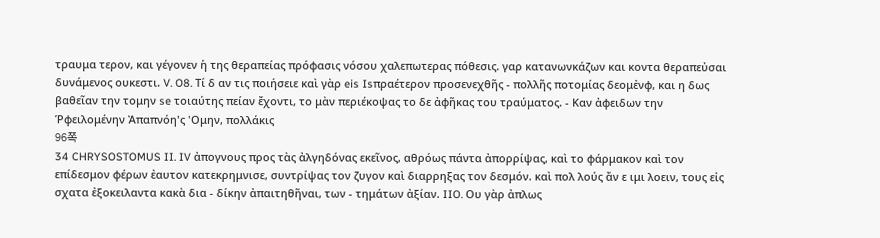τραυμα τερον, και γέγονεν ἡ της θεραπείας πρόφασις νόσου χαλεπωτερας πόθεσις. γαρ κατανωνκάζων και κοντα θεραπεὐσαι δυνάμενος ουκεστι. V. O8. Τί δ αν τις ποιήσειε καὶ γὰρ eis Isπραέτερον προσενεχθῆς - πολλῆς ποτομίας δεομἐνφ, και η δως βαθεῖαν την τομην se τοιαύτης πείαν ἔχοντι, το μὰν περιέκοψας το δε ἀφῆκας του τραύματος. - Καν ἀφειδων την Ῥφειλομένην Ἀπαπνόη'ς 'Oμην, πολλάκις
96쪽
34 CHRYSOSTOMUS II. IV ἀπογνους προς τὰς ἀλγηδόνας εκεῖνος, αθρόως πάντα ἀπορρίψας, καὶ το φάρμακον καὶ τον επίδεσμον φέρων ἐαυτον κατεκρημνισε, συντρίψας τον ζυγον καὶ διαρρηξας τον δεσμόν. καὶ πολ λούς ἄν ε ιμι λοειν, τους εἰς σχατα ἐξοκειλαντα κακὰ δια - δίκην ἀπαιτηθῆναι, των - τημάτων ἀξίαν. IIO. Ου γὰρ ἀπλως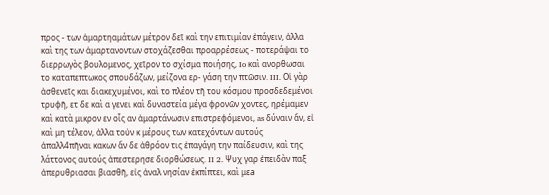προς - των ἁμαρτηαμάτων μέτρον δεῖ καὶ την επιτιμίαν ἐπάγειν, ἀλλα καὶ της των ἁμαρτανοντων στοχάζεσθαι προαρρέσεως - ποτεράψαι το διερρωγὸς βουλομενος, χεῖρον το σχίσμα ποιήσης, Io καὶ ανορθωσαι το καταπεπτωκος σπουδάζων, μείζονα ερ- γάση την πτῶσιν. III. Οἱ γὰρ ἀσθενεῖς και διακεχυμένοι, καὶ το πλέον τῆ του κόσμου προσδεδεμένοι τρυφῆ, ετ δε καὶ α γενει καὶ δυναστεία μέγα φρονῶν χοντες, ηρέμαμεν καὶ κατὰ μικρον εν οἷς αν ἁμαρτάνωσιν επιστρεφόμενοι, as δύναιν ἄν, εἰ καὶ μη τέλεον, ἀλλα τοὐν κ μέρους των κατεχόντων αυτούς ἀπαλλ4πῆναι κακων ἄν δε ἀθρόον τις ἐπαγάγη την παίδευσιν, καὶ της λάττονος αυτούς ἀπεστερησε διορθώσεως. II 2. Ψυχ γαρ ἐπειδὰν παξ ἀπερυθριασαι βιασθῆ, εἰς ἀναλ νησίαν ἐκπίπτει, καὶ μεa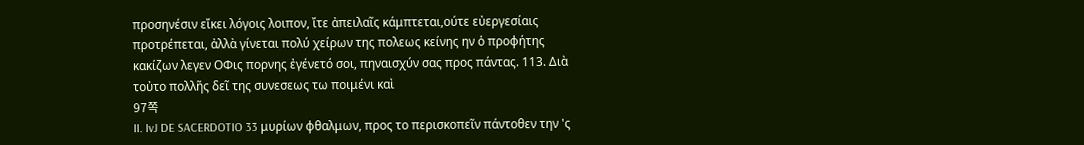προσηνέσιν εἴκει λόγοις λοιπον, ἴτε ἀπειλαῖς κάμπτεται,ούτε εὐεργεσίαις προτρέπεται, ἀλλὰ γίνεται πολύ χείρων της πολεως κείνης ην ὁ προφήτης κακίζων λεγεν ΟΦις πορνης ἐγένετό σοι, πηναισχύν σας προς πάντας. 113. Διὰ τοὐτο πολλῆς δεῖ της συνεσεως τω ποιμένι καὶ
97쪽
II. IvJ DE SACERDOTIO 33 μυρίων φθαλμων, προς το περισκοπεῖν πάντοθεν την 'ς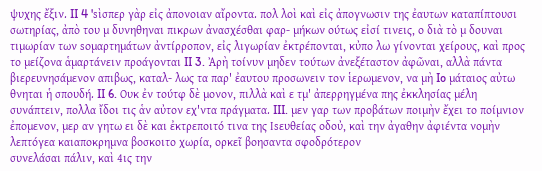ψυχης ἔξιν. II 4 'sὶσπερ γὰρ εἰς ἀπονοιαν αἴροντα. πολ λοὶ καὶ εἰς ἀπογνωσιν της ἐαυτων καταπίπτουσι σωτηρίας, ἀπὸ του μ δυνηθηναι πικρων ἀνασχέσθαι φαρ- μήκων ούτως εἰσί τινεις, ο διὰ τὸ μ δουναι τιμωρίαν των soμαρτημάτων ἀντίρροπον, εἰς λιγωρίαν ἐκτρέπονται, κὐπο λω γίνονται χείρους, καὶ προς το μείζονα ἁμαρτάνειν προάγονται II 3. Ἀρὴ τοίνυν μηδεν τούτων ἀνεξέταστον ἀφῶναι, αλλὰ πάντα βιερευνησάμενον απιβως, καταλ- λως τα παρ' ἐαυτου προσωνειν τον ἱερωμενον, να μὴ Io μάταιος αὐτω θνηται ἡ σπουδή. II 6. Ουκ ἐν τούτφ δὲ μονον, πιλλὰ καὶ ε τμ' ἀπερρηγμένα πης ἐκκλησίας μέλη συνάπτειν, πολλα ἴδοι τις ἁν αὐτον εχ'ντα πράγματα. III. μεν γαρ των προβάτων ποιμὴν ἔχει το ποίμνιον ἐπομενον, μερ αν γητω ει δὲ και ἐκτρεποιτό τινα της Isευθείας οδοὐ, καὶ την ἀγαθην ἀφιέντα νομὴν λεπτόγεα καιαποκρημνα βοσκοιτο χωρία, ορκεῖ βοησαντα σφοδρότερον
συνελάσαι πάλιν, καὶ 4ις την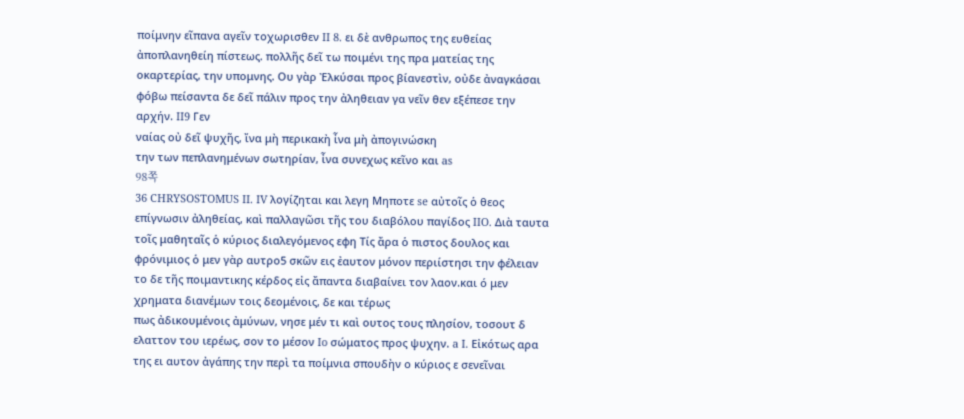ποίμνην εῖπανα αγεῖν τοχωρισθεν II 8. ει δὲ ανθρωπος της ευθείας ἀποπλανηθείη πίστεως. πολλῆς δεῖ τω ποιμένι της πρα ματείας της oκαρτερίας, την υπομνης. Oυ γὰρ Ἐλκύσαι προς βίανεστὶν, οὐδε ἀναγκάσαι φόβω πείσαντα δε δεῖ πάλιν προς την ἀληθειαν γα νεῖν θεν εξέπεσε την αρχήν. II9 Γεν
ναίας οὐ δεῖ ψυχῆς, ἴνα μὴ περικακὴ ἶνα μὴ ἀπογινώσκη
την των πεπλανημένων σωτηρίαν, ἶνα συνεχως κεῖνο και as
98쪽
36 CHRYSOSTOMUS II. IV λογίζηται και λεγη Μηποτε se αὐτοῖς ὁ θεος επίγνωσιν ἀληθείας, καὶ παλλαγῶσι τῆς του διαβόλου παγίδος IIO. Διὰ ταυτα τοῖς μαθηταῖς ὁ κύριος διαλεγόμενος εφη Τίς ἄρα ὁ πιστος δουλος και φρόνιμιος ὁ μεν γὰρ αυτρο5 σκῶν εις ἐαυτον μόνον περιίστησι την φέλειαν το δε τῆς ποιμαντικης κέρδος εἰς ἄπαντα διαβαίνει τον λαον.και ό μεν χρηματα διανέμων τοις δεομένοις, δε και τέρως
πως ἀδικουμένοις ἀμύνων, νησε μέν τι καὶ ουτος τους πλησίον, τοσουτ δ ελαττον του ιερέως, σον το μέσον Io σώματος προς ψυχην. a I. Εἰκότως αρα της ει αυτον ἀγάπης την περὶ τα ποίμνια σπουδὴν ο κύριος ε σενεῖναι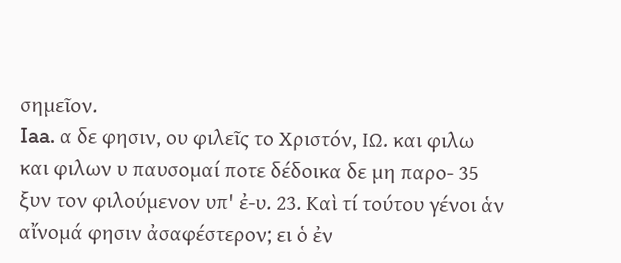σημεῖον.
Iaa. α δε φησιν, ου φιλεῖς το Xριστόν, ΙΩ. και φιλω και φιλων υ παυσομαί ποτε δέδοικα δε μη παρο- 35 ξυν τον φιλούμενον υπ' ἐ-υ. 23. Καὶ τί τούτου γένοι ἁν αἴνομά φησιν ἀσαφέστερον; ει ὁ ἐν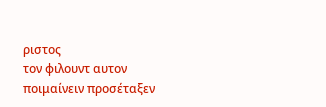ριστος
τον φιλουντ αυτον ποιμαίνειν προσέταξεν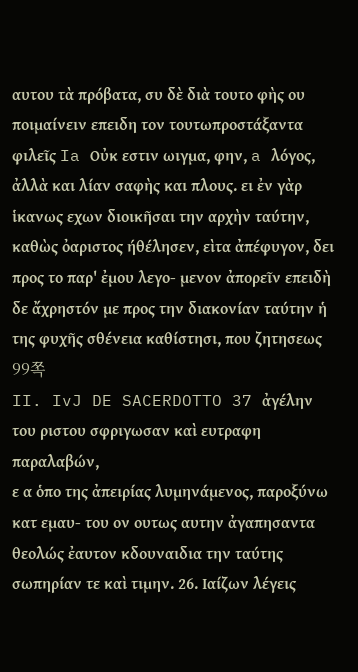αυτου τὰ πρόβατα, συ δὲ διὰ τουτο φὴς ου ποιμαίνειν επειδη τον τουτωπροστάξαντα φιλεῖς Ia Οὐκ εστιν ωιγμα, φην, a λόγος, ἀλλὰ και λίαν σαφὴς και πλους. ει ἐν γὰρ ἱκανως εχων διοικῆσαι την αρχὴν ταύτην, καθὼς ὀαριστος ήθέλησεν, εὶτα ἀπέφυγον, δει προς το παρ' ἐμου λεγο- μενον ἀπορεῖν επειδὴ δε ἄχρηστόν με προς την διακονίαν ταύτην ἡ της φυχῆς σθένεια καθίστησι, που ζητησεως
99쪽
II. IvJ DE SACERDOTTO 37 ἀγέλην του ριστου σφριγωσαν καὶ ευτραφη παραλαβών,
ε α ὁπο της ἀπειρίας λυμηνάμενος, παροξύνω κατ εμαυ- του ον ουτως αυτην ἀγαπησαντα θεολώς ἐαυτον κδουναιδια την ταύτης σωπηρίαν τε καὶ τιμην. 26. Ιαίζων λέγεις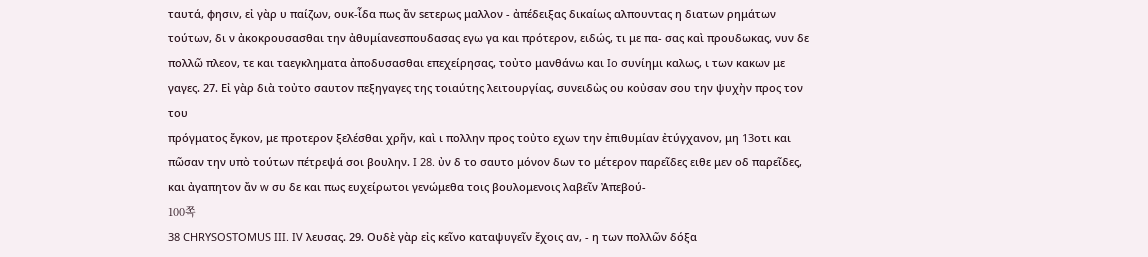ταυτά, φησιν, εἰ γὰρ υ παίζων, ουκ-ἶδα πως ἄν sετερως μαλλον - ἀπέδειξας δικαίως αλπουντας η διατων ρημάτων τούτων, δι ν ἀκοκρουσασθαι την ἀθυμίανεσπουδασας εγω γα και πρότερον, ειδώς, τι με πα- σας καὶ προυδωκας, νυν δε πολλῶ πλεον, τε και ταεγκληματα ἀποδυσασθαι επεχείρησας, τοὐτο μανθάνω και Io συνίημι καλως, ι των κακων με γαγες. 27. Εἰ γὰρ διὰ τοὐτο σαυτον πεξηγαγες της τοιαύτης λειτουργίας, συνειδὼς ου κοὐσαν σου την ψυχὴν προς τον του
πρόγματος ἔγκον, με προτερον ξελέσθαι χρῆν, καὶ ι πολλην προς τοὐτο εχων την ἐπιθυμίαν ἐτύγχανον, μη 13oτι και πῶσαν την υπὸ τούτων πέτρεψά σοι βουλην. I 28. ὐν δ το σαυτο μόνον δων το μέτερον παρεῖδες ειθε μεν οδ παρεῖδες, και ἀγαπητον ἄν w συ δε και πως ευχείρωτοι γενώμεθα τοις βουλομενοις λαβεῖν Ἀπεβού-
100쪽
38 CHRYSOSTOMUS III. IV λευσας. 29. Ουδὲ γὰρ εἰς κεῖνο καταψυγεῖν ἔχοις αν, - η των πολλῶν δόξα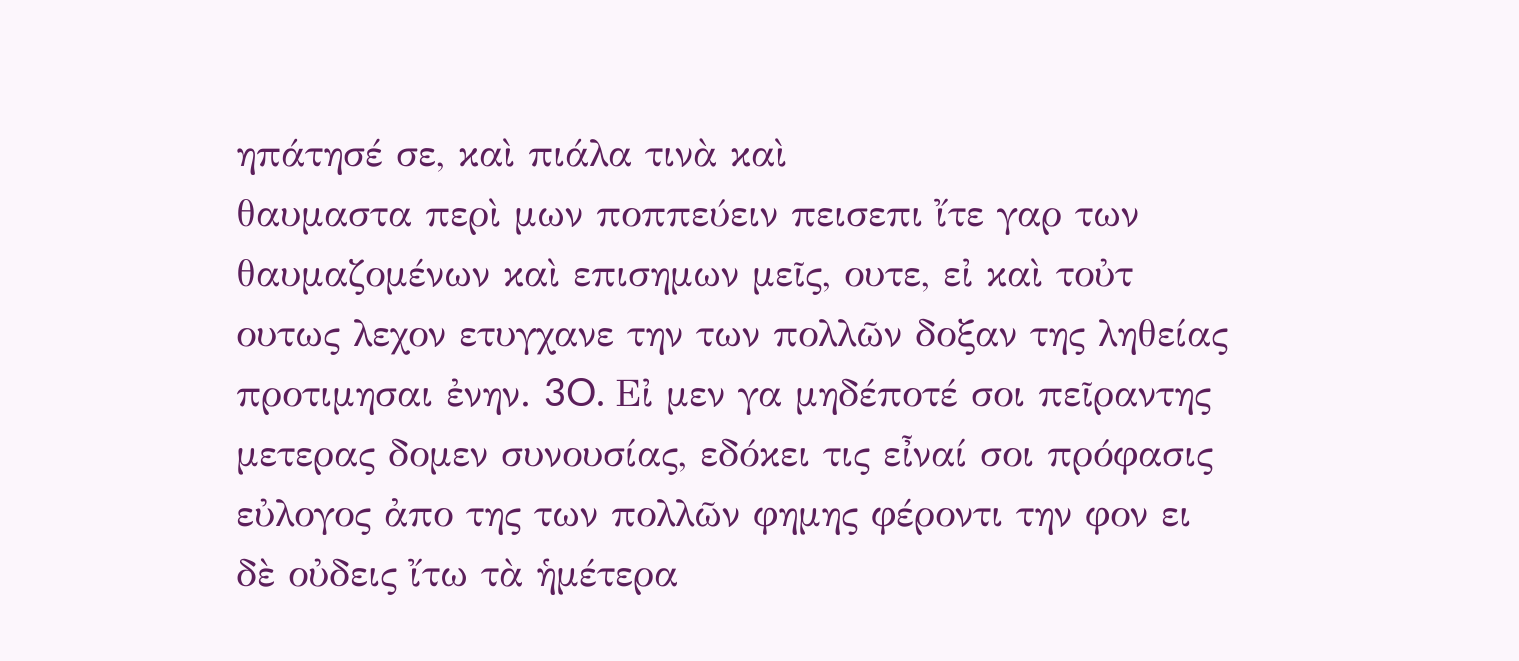ηπάτησέ σε, καὶ πιάλα τινὰ καὶ
θαυμαστα περὶ μων ποππεύειν πεισεπι ἴτε γαρ των θαυμαζομένων καὶ επισημων μεῖς, ουτε, εἰ καὶ τοὐτ ουτως λεχον ετυγχανε την των πολλῶν δοξαν της ληθείας προτιμησαι ἐνην. 3O. Εἰ μεν γα μηδέποτέ σοι πεῖραντης μετερας δομεν συνουσίας, εδόκει τις εἶναί σοι πρόφασις εὐλογος ἀπο της των πολλῶν φημης φέροντι την φον ει δὲ οὐδεις ἴτω τὰ ἡμέτερα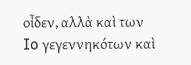οἶδεν, αλλὰ καὶ των
Io γεγεννηκότων καὶ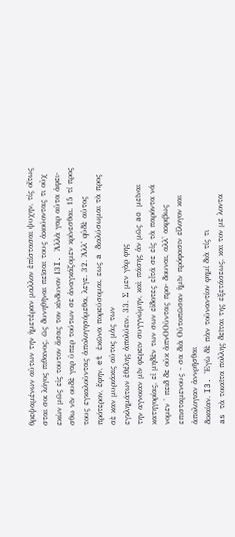θρεψαμένων αὐτων την ἡμετέραν μαλλον ἐπίστασαι ψυχην, τίς οἴτως σται σοι λόγος πιθανος, ῶς δυνηθῆναι πεῖσαι τους ἀκούοντας τι οὐχ εκὼν μῶς εἰς τουτον ἄσας τον κίνδυνον Ι3I. Ἀλλὰ γαρ αὐτα ἀφει- σθω νῖν ουδὲ γαρ ὐπερ τούτων σε ἀναγκάζομεν κρίνεσθαι. 15 τί προς τους εγκαλοὐντας ἀπολογησόμεθα, λεγε. 32. Ἀλλ' qὐδὲ αὐτος πρότερον, ἔφην, et ἐκῶνα πορεύσομαι, εως a διαλύσωμαι τὰ προς σὲ καν μυριάκις αὐτος μἁς των
εγκλημάτων ἐθέλης ἀπολύειν. 33. Σ μεν γὰρ φης
την αγνοιαν μῖν φερειν συγγνώμην, καὶ πάσης ἁν μῶς ao μεῖναι κατηγορίας, εἰ μηδἐν των σων εἰδοτες εἶτά σε εἰς τὰ παρόντα νά νομεν ' πειδ δε οὐκ ἀπνOOὐντας προ- δουναι, αλλ' ακριβως επισταμενους - σα διὰ Οὐτοπῶσαν ἡμῖν πρόφασιν εἴλογον και ἀπολογιαν ἀννρῆσθαι
δικαίαν. I3. Ἐγὼ δὲ πὰν τοὐναντίον φημί διὰ τίς τι
as τὰ τοιαῖτα πολλης δεῖται της εξετάσεως, και τον με λοντα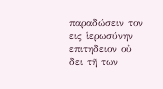παραδώσειν τον εις ἱερωσύνην επιτηδειον οὐ δει τῆ των